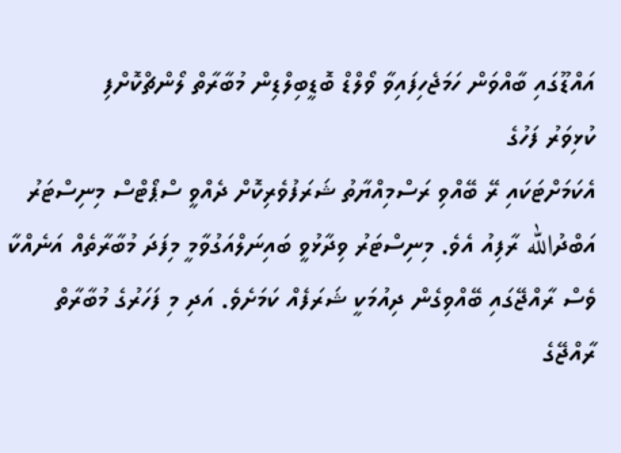އައްޑޫގައި ބާއްވަން ހަމަޖެހިފައިވާ ވޯލްޑް ބޮޑީބިލްޑިން މުބާރާތް ލޯންޗްކޮށްފި
ކުޅިވަރު ފަހުގެ
އެކަމަށްޓަކައި ރޭ ބޭއްވި ރަސްމިއްޔާތު ޝަރަފުވެރިކޮށް ދެއްވީ ސްޕޯޓްސް މިނިސްޓަރު އަބްދުالله ރާފިއު އެވެ. މިނިސްޓަރު ވިދާޅުވީ ބައިނަލްއަގުވާމީ މިފަދަ މުބާރާތެއް އަނެއްކާ ވެސް ރާއްޖޭގައި ބޭއްވިގެން ދިއުމަކީ ޝަރަފެއް ކަމަށެވެ. އަދި މި ފަހަރުގެ މުބާރާތް ރާއްޖޭގެ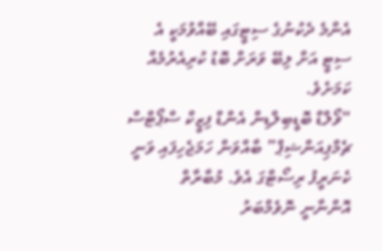އެންމެ ދެކުނުގެ ސިޓީގައި ބޭއްވުމަކީ އެ ސިޓީ އަށް ލިބޭ ވަރަށް ބޮޑު ކުރިއެރުމެއް ކަމަށެވެ.
“ވޯލްޑް ބޮޑީބިލްޑިން އެންޑް ފިޒީކް ސްޕޯޓްސް ޗެމްޕިއަންޝިޕް” ބާއްވަން ހަމަޖެހިފައި ވަނީ ކެނަރީފު ރިސޯޓްގަ އެވެ. މުބާރާތް އޮންނާނީ ނޮވެމްބަރު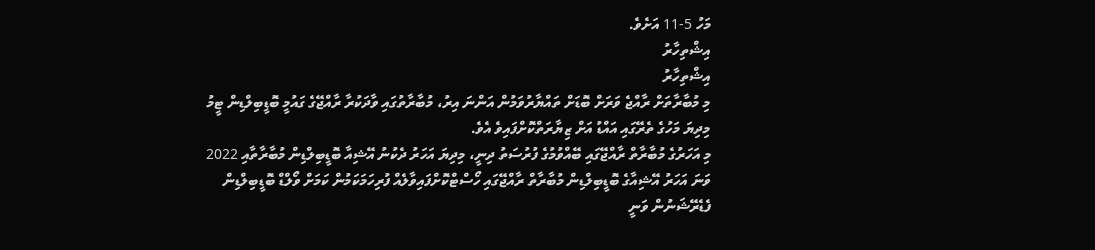މަހު 5-11 އަށެވެ.
އިޝްތިހާރު
އިޝްތިހާރު
މި މުބާރާތަށް ރާއްޖެ ވަރަށް ބޮޑަށް ތައްޔާރުވަމުން އަންނަ އިރު، މުބާރާތުގައި ވާދަކުރާ ރާއްޖޭގެ ގައުމީ ބޮޑީބިލްޑިން ޓީމު މިދިޔަ މަހުގެ ތެރޭގައި އައްޑު އަށް ޒިޔާރަތްކޮށްފައިވެ އެވެ.
މި އަހަރުގެ މުބާރާތް ރާއްޖޭގައި ބޭއްވުމުގެ ފުރުސަތު ދިނީ، މިދިޔަ އަހަރު ދެކުނު އޭޝިއާ ބޮޑީބިލްޑިން މުބާރާތާއި 2022 ވަނަ އަހަރު އޭޝިއާގެ ބޮޑީބިލްޑިން މުބާރާތް ރާއްޖޭގައި ހޯސްޓްކޮށްފައިވާލެއް ފުރިހަމަކަމުން ކަމަށް ވޯލްޑް ބޮޑީބިލްޑިން ފެޑެރޭޝަނުން ވަނީ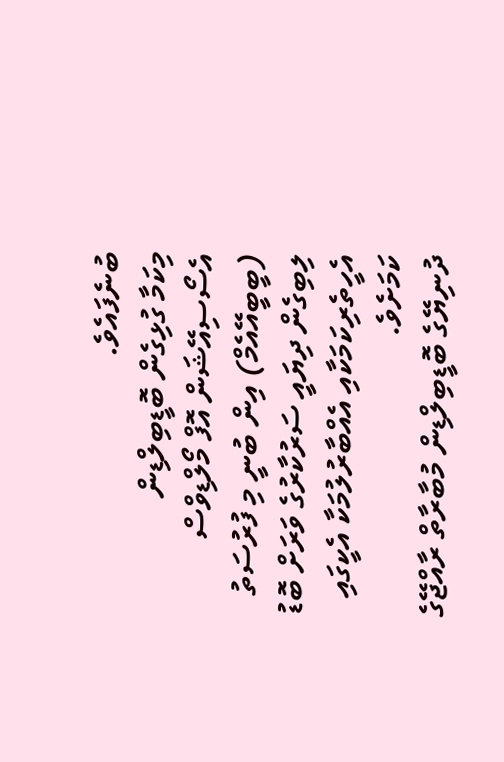ބުނެފައެވެ.
މިކަމާ ގުޅިގެން ބޮޑީބިލްޑިން އެސޯސިއޭޝަން އޮފް މޯލްޑިވްސް (ބީބީއޭއެމް) އިން ބުނީ މި ފުރުސަތު ލިބިގެން ދިޔައީ ސަރުކާރުގެ ވަރަށް ބޮޑު އެހީތެރިކަމަކާއި އެއްބާރުލުމަކާ އެކީގައި ކަމަށެވެ.
ދުނިޔޭގެ ބޮޑީބިލްޑިން މުބާރާތް ރާއްޖޭގެ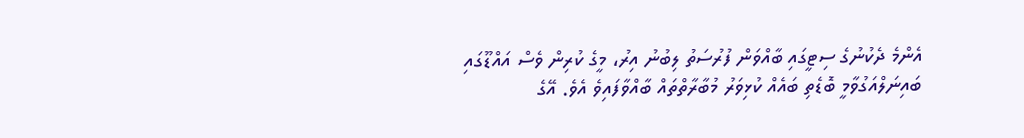އެންމެ ދެކުނުގެ ސިޓީގައި ބާއްވަން ފުރުސަތު ލިބުނު އިރު، މީގެ ކުރިން ވެސް އައްޑޫގައި ބައިނަލްއަގުވާމީ ބޮޑެތި ބައެއް ކުޅިވަރު މުބާރާތްތައް ބާއްވާފައިވެ އެވެ. އޭގެ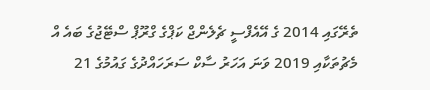ތެރޭގައި 2014 ގެ އޭއެފްސީ ޗެލެންޖް ކަޕްގެ ގްރޫޕް ސްޓޭޖުގެ ބައެ އް މެޗުތަކާއި 2019 ވަނަ އަހަރު ސާކް ސަރަހައްދުގެ ގައުމުގެ 21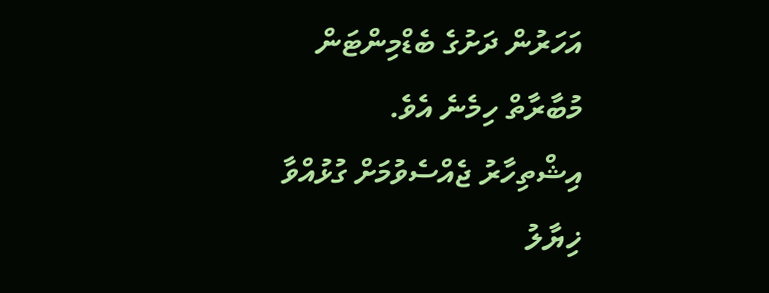އަހަރުން ދަށުގެ ބެޑްމިންޓަން މުބާރާތް ހިމެނެ އެވެ.
އިޝްތިހާރު ޖެއްސެވުމަށް ގުޅުއްވާ
ޚިޔާލު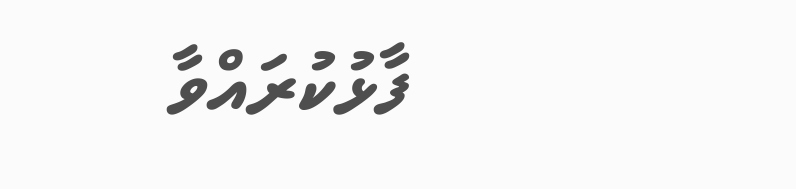ފާޅުކުރައްވާ